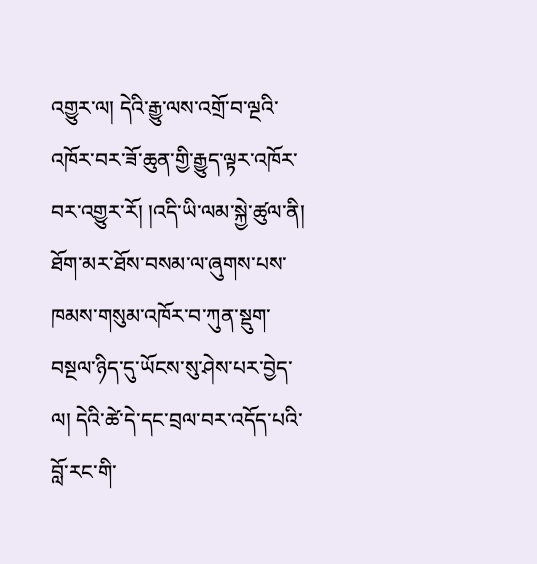འགྱུར་ལ། དེའི་རྒྱུ་ལས་འགྲོ་བ་ལྔའི་འཁོར་བར་ཟོ་ཆུན་གྱི་རྒྱུད་ལྟར་འཁོར་བར་འགྱུར་རོ། །འདི་ཡི་ལམ་སྐྱེ་ཚུལ་ནི། ཐོག་མར་ཐོས་བསམ་ལ་ཞུགས་པས་ཁམས་གསུམ་འཁོར་བ་ཀུན་སྡུག་བསྔལ་ཉིད་དུ་ཡོངས་སུ་ཤེས་པར་བྱེད་ལ། དེའི་ཚེ་དེ་དང་བྲལ་བར་འདོད་པའི་བློ་རང་གི་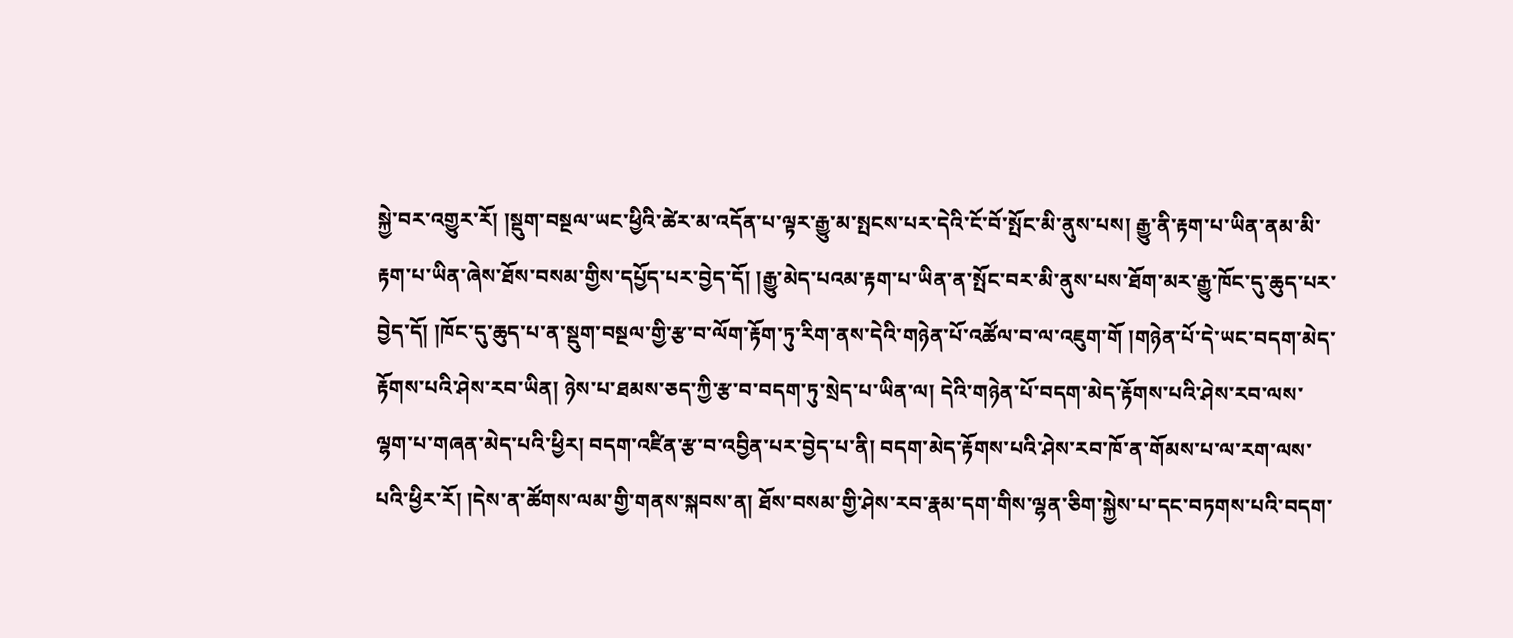སྐྱེ་བར་འགྱུར་རོ། །སྡུག་བསྔལ་ཡང་ཕྱིའི་ཚེར་མ་འདོན་པ་ལྟར་རྒྱུ་མ་སྤངས་པར་དེའི་ངོ་བོ་སྤོང་མི་ནུས་པས། རྒྱུ་ནི་རྟག་པ་ཡིན་ནམ་མི་རྟག་པ་ཡིན་ཞེས་ཐོས་བསམ་གྱིས་དཔྱོད་པར་བྱེད་དོ། །རྒྱུ་མེད་པའམ་རྟག་པ་ཡིན་ན་སྤོང་བར་མི་ནུས་པས་ཐོག་མར་རྒྱུ་ཁོང་དུ་ཆུད་པར་བྱེད་དོ། །ཁོང་དུ་ཆུད་པ་ན་སྡུག་བསྔལ་གྱི་རྩ་བ་ལོག་རྟོག་ཏུ་རིག་ནས་དེའི་གཉེན་པོ་འཚོལ་བ་ལ་འཇུག་གོ །གཉེན་པོ་དེ་ཡང་བདག་མེད་རྟོགས་པའི་ཤེས་རབ་ཡིན། ཉེས་པ་ཐམས་ཅད་ཀྱི་རྩ་བ་བདག་ཏུ་སྲེད་པ་ཡིན་ལ། དེའི་གཉེན་པོ་བདག་མེད་རྟོགས་པའི་ཤེས་རབ་ལས་ལྷག་པ་གཞན་མེད་པའི་ཕྱིར། བདག་འཛིན་རྩ་བ་འབྱིན་པར་བྱེད་པ་ནི། བདག་མེད་རྟོགས་པའི་ཤེས་རབ་ཁོ་ན་གོམས་པ་ལ་རག་ལས་པའི་ཕྱིར་རོ། །དེས་ན་ཚོགས་ལམ་གྱི་གནས་སྐབས་ན། ཐོས་བསམ་གྱི་ཤེས་རབ་རྣམ་དག་གིས་ལྷན་ཅིག་སྐྱེས་པ་དང་བཏགས་པའི་བདག་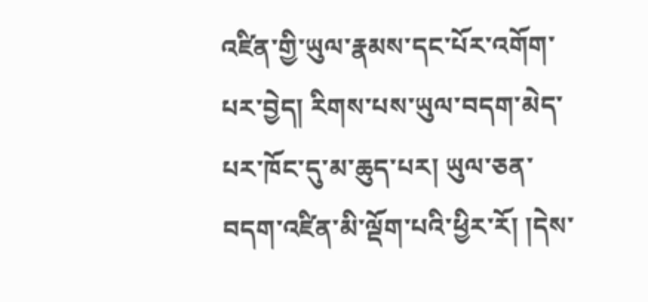འཛིན་གྱི་ཡུལ་རྣམས་དང་པོར་འགོག་པར་བྱེད། རིགས་པས་ཡུལ་བདག་མེད་པར་ཁོང་དུ་མ་ཆུད་པར། ཡུལ་ཅན་བདག་འཛིན་མི་ལྡོག་པའི་ཕྱིར་རོ། །དེས་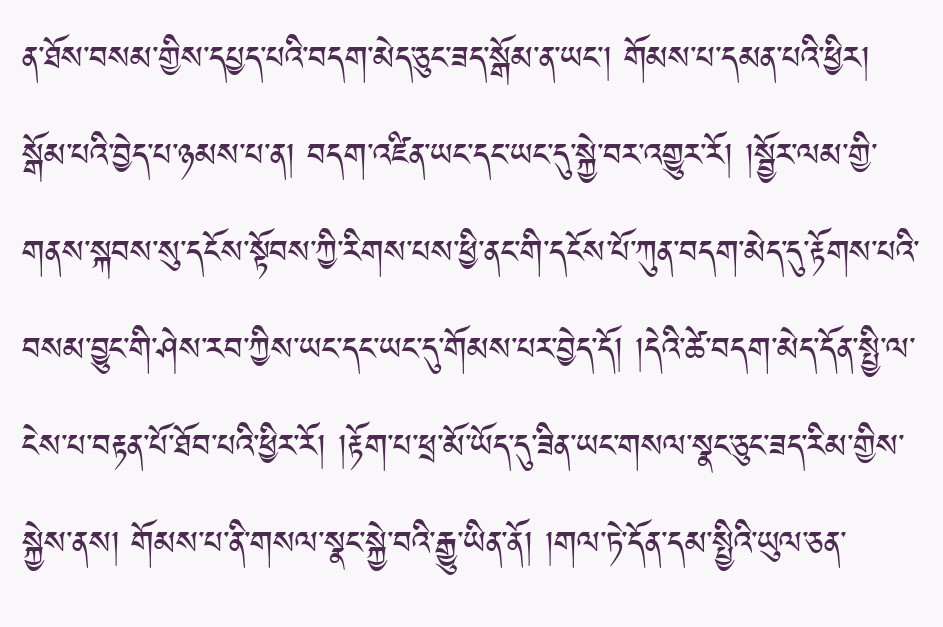ན་ཐོས་བསམ་གྱིས་དཔྱད་པའི་བདག་མེད་ཅུང་ཟད་སྒོམ་ན་ཡང་། གོམས་པ་དམན་པའི་ཕྱིར། སྒོམ་པའི་བྱེད་པ་ཉམས་པ་ན། བདག་འཛིན་ཡང་དང་ཡང་དུ་སྐྱེ་བར་འགྱུར་རོ། །སྦྱོར་ལམ་གྱི་གནས་སྐབས་སུ་དངོས་སྟོབས་ཀྱི་རིགས་པས་ཕྱི་ནང་གི་དངོས་པོ་ཀུན་བདག་མེད་དུ་རྟོགས་པའི་བསམ་བྱུང་གི་ཤེས་རབ་ཀྱིས་ཡང་དང་ཡང་དུ་གོམས་པར་བྱེད་དོ། །དེའི་ཚེ་བདག་མེད་དོན་སྤྱི་ལ་ངེས་པ་བརྟན་པོ་ཐོབ་པའི་ཕྱིར་རོ། །རྟོག་པ་ཕྲ་མོ་ཡོད་དུ་ཟིན་ཡང་གསལ་སྣང་ཅུང་ཟད་རིམ་གྱིས་སྐྱེས་ནས། གོམས་པ་ནི་གསལ་སྣང་སྐྱེ་བའི་རྒྱུ་ཡིན་ནོ། །གལ་ཏེ་དོན་དམ་སྤྱིའི་ཡུལ་ཅན་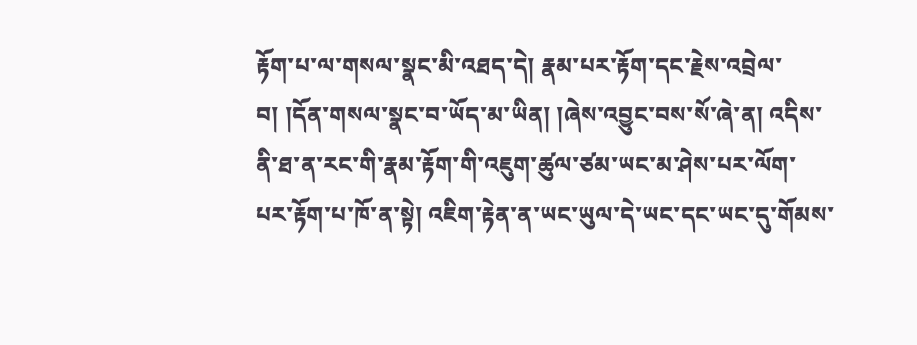རྟོག་པ་ལ་གསལ་སྣང་མི་འཐད་དེ། རྣམ་པར་རྟོག་དང་རྗེས་འབྲེལ་བ། །དོན་གསལ་སྣང་བ་ཡོད་མ་ཡིན། །ཞེས་འབྱུང་བས་སོ་ཞེ་ན། འདིས་ནི་ཐ་ན་རང་གི་རྣམ་རྟོག་གི་འཇུག་ཚུལ་ཙམ་ཡང་མ་ཤེས་པར་ལོག་པར་རྟོག་པ་ཁོ་ན་སྟེ། འཇིག་རྟེན་ན་ཡང་ཡུལ་དེ་ཡང་དང་ཡང་དུ་གོམས་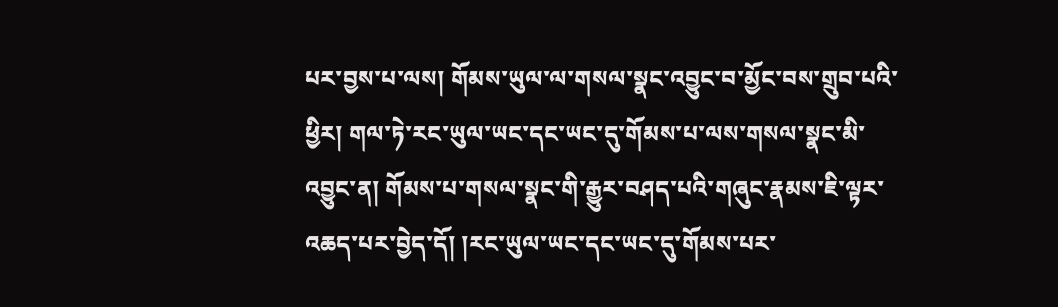པར་བྱས་པ་ལས། གོམས་ཡུལ་ལ་གསལ་སྣང་འབྱུང་བ་མྱོང་བས་གྲུབ་པའི་ཕྱིར། གལ་ཏེ་རང་ཡུལ་ཡང་དང་ཡང་དུ་གོམས་པ་ལས་གསལ་སྣང་མི་འབྱུང་ན། གོམས་པ་གསལ་སྣང་གི་རྒྱུར་བཤད་པའི་གཞུང་རྣམས་ཇི་ལྟར་འཆད་པར་བྱེད་དོ། །རང་ཡུལ་ཡང་དང་ཡང་དུ་གོམས་པར་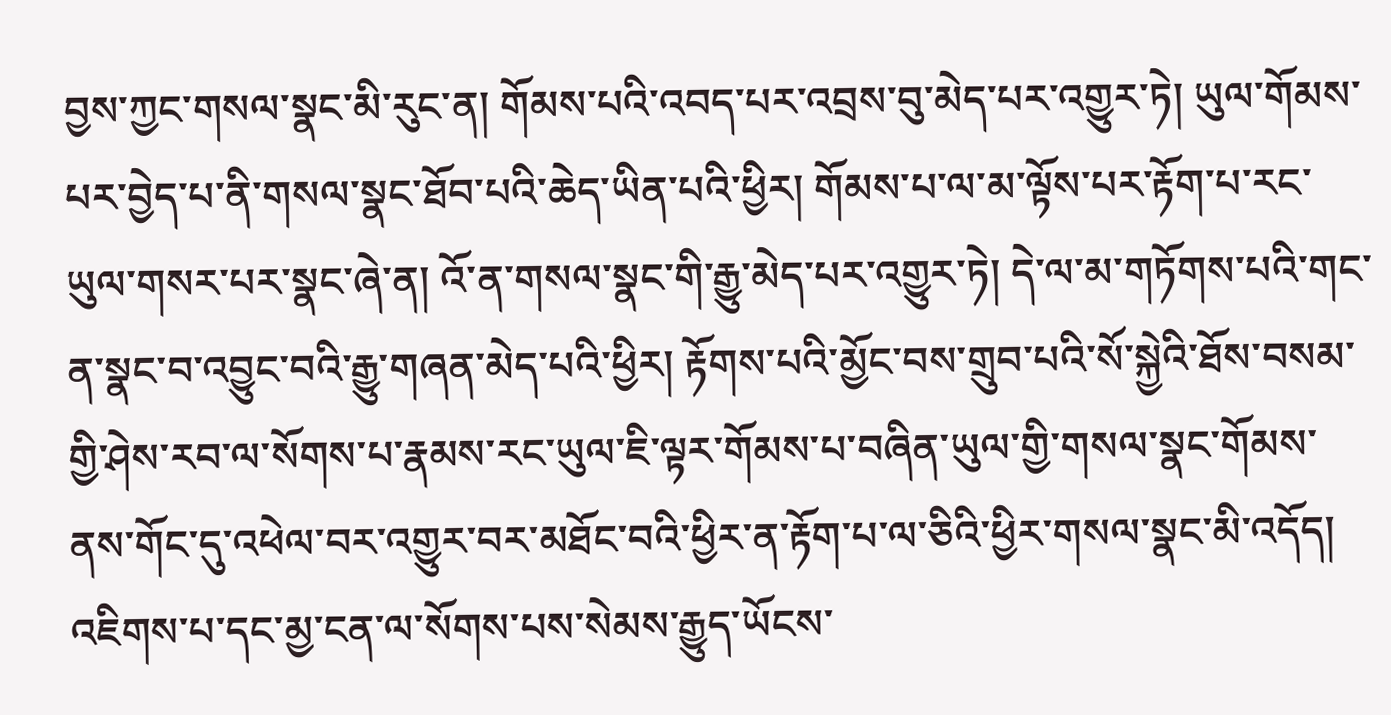བྱས་ཀྱང་གསལ་སྣང་མི་རུང་ན། གོམས་པའི་འབད་པར་འབྲས་བུ་མེད་པར་འགྱུར་ཏེ། ཡུལ་གོམས་པར་བྱེད་པ་ནི་གསལ་སྣང་ཐོབ་པའི་ཆེད་ཡིན་པའི་ཕྱིར། གོམས་པ་ལ་མ་ལྟོས་པར་རྟོག་པ་རང་ཡུལ་གསར་པར་སྣང་ཞེ་ན། འོ་ན་གསལ་སྣང་གི་རྒྱུ་མེད་པར་འགྱུར་ཏེ། དེ་ལ་མ་གཏོགས་པའི་གང་ན་སྣང་བ་འབྱུང་བའི་རྒྱུ་གཞན་མེད་པའི་ཕྱིར། རྟོགས་པའི་མྱོང་བས་གྲུབ་པའི་སོ་སྐྱེའི་ཐོས་བསམ་གྱི་ཤེས་རབ་ལ་སོགས་པ་རྣམས་རང་ཡུལ་ཇི་ལྟར་གོམས་པ་བཞིན་ཡུལ་གྱི་གསལ་སྣང་གོམས་ནས་གོང་དུ་འཕེལ་བར་འགྱུར་བར་མཐོང་བའི་ཕྱིར་ན་རྟོག་པ་ལ་ཅིའི་ཕྱིར་གསལ་སྣང་མི་འདོད། འཇིགས་པ་དང་མྱ་ངན་ལ་སོགས་པས་སེམས་རྒྱུད་ཡོངས་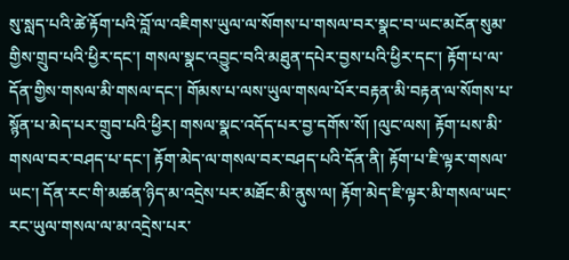སུ་སླད་པའི་ཚེ་རྟོག་པའི་བློ་ལ་འཇིགས་ཡུལ་ལ་སོགས་པ་གསལ་བར་སྣང་བ་ཡང་མངོན་སུམ་གྱིས་གྲུབ་པའི་ཕྱིར་དང་། གསལ་སྣང་འབྱུང་བའི་མཐུན་དཔེར་བྱས་པའི་ཕྱིར་དང་། རྟོག་པ་ལ་དོན་གྱིས་གསལ་མི་གསལ་དང་། གོམས་པ་ལས་ཡུལ་གསལ་པོར་བརྟན་མི་བརྟན་ལ་སོགས་པ་སྙོན་པ་མེད་པར་གྲུབ་པའི་ཕྱིར། གསལ་སྣང་འདོད་པར་བྱ་དགོས་སོ། །ལུང་ལས། རྟོག་པས་མི་གསལ་བར་བཤད་པ་དང་། རྟོག་མེད་ལ་གསལ་བར་བཤད་པའི་དོན་ནི། རྟོག་པ་ཇི་ལྟར་གསལ་ཡང་། དོན་རང་གི་མཚན་ཉིད་མ་འདྲེས་པར་མཐོང་མི་ནུས་ལ། རྟོག་མེད་ཇི་ལྟར་མི་གསལ་ཡང་རང་ཡུལ་གསལ་ལ་མ་འདྲེས་པར་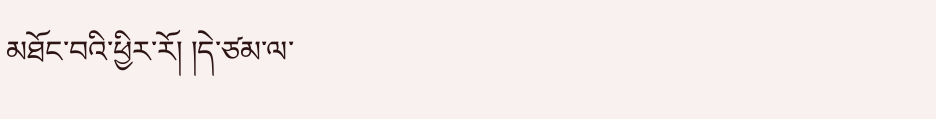མཐོང་བའི་ཕྱིར་རོ། །དེ་ཙམ་ལ་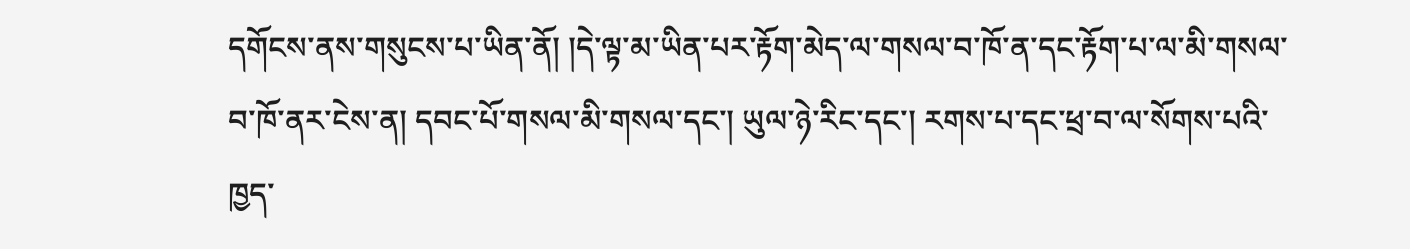དགོངས་ནས་གསུངས་པ་ཡིན་ནོ། །དེ་ལྟ་མ་ཡིན་པར་རྟོག་མེད་ལ་གསལ་བ་ཁོ་ན་དང་རྟོག་པ་ལ་མི་གསལ་བ་ཁོ་ནར་ངེས་ན། དབང་པོ་གསལ་མི་གསལ་དང་། ཡུལ་ཉེ་རིང་དང་། རགས་པ་དང་ཕྲ་བ་ལ་སོགས་པའི་ཁྱད་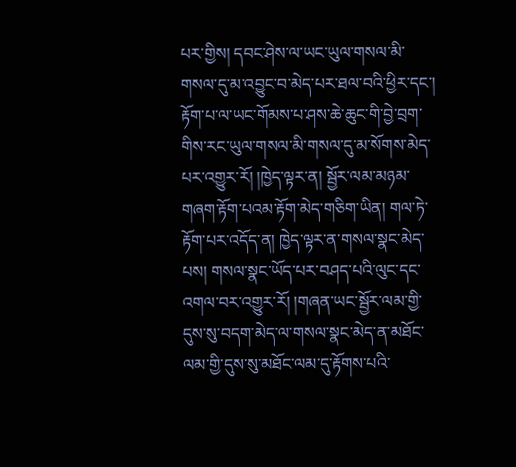པར་གྱིས། དབང་ཤེས་ལ་ཡང་ཡུལ་གསལ་མི་གསལ་དུ་མ་འབྱུང་བ་མེད་པར་ཐལ་བའི་ཕྱིར་དང་། རྟོག་པ་ལ་ཡང་གོམས་པ་ཤས་ཆེ་ཆུང་གི་བྱེ་བྲག་གིས་རང་ཡུལ་གསལ་མི་གསལ་དུ་མ་སོགས་མེད་པར་འགྱུར་རོ། །ཁྱེད་ལྟར་ན། སྦྱོར་ལམ་མཉམ་གཞག་རྟོག་པའམ་རྟོག་མེད་གཅིག་ཡིན། གལ་ཏེ་རྟོག་པར་འདོད་ན། ཁྱེད་ལྟར་ན་གསལ་སྣང་མེད་པས། གསལ་སྣང་ཡོད་པར་བཤད་པའི་ལུང་དང་འགལ་བར་འགྱུར་རོ། །གཞན་ཡང་སྦྱོར་ལམ་གྱི་དུས་སུ་བདག་མེད་ལ་གསལ་སྣང་མེད་ན་མཐོང་ལམ་གྱི་དུས་སུ་མཐོང་ལམ་དུ་རྟོགས་པའི་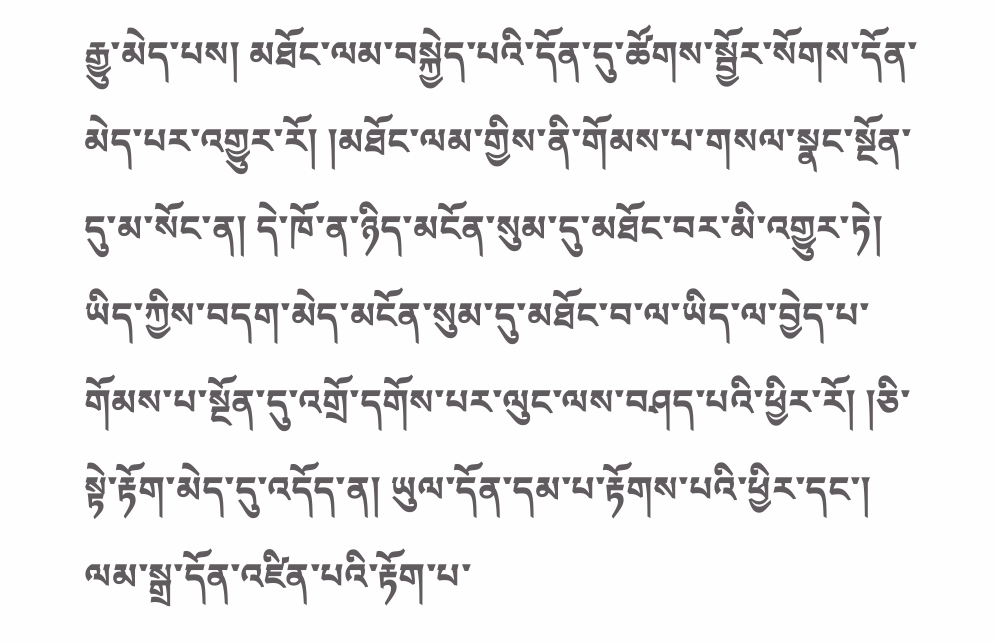རྒྱུ་མེད་པས། མཐོང་ལམ་བསྐྱེད་པའི་དོན་དུ་ཚོགས་སྦྱོར་སོགས་དོན་མེད་པར་འགྱུར་རོ། །མཐོང་ལམ་གྱིས་ནི་གོམས་པ་གསལ་སྣང་སྔོན་དུ་མ་སོང་ན། དེ་ཁོ་ན་ཉིད་མངོན་སུམ་དུ་མཐོང་བར་མི་འགྱུར་ཏེ། ཡིད་ཀྱིས་བདག་མེད་མངོན་སུམ་དུ་མཐོང་བ་ལ་ཡིད་ལ་བྱེད་པ་གོམས་པ་སྔོན་དུ་འགྲོ་དགོས་པར་ལུང་ལས་བཤད་པའི་ཕྱིར་རོ། །ཅི་སྟེ་རྟོག་མེད་དུ་འདོད་ན། ཡུལ་དོན་དམ་པ་རྟོགས་པའི་ཕྱིར་དང་། ལམ་སྒྲ་དོན་འཛིན་པའི་རྟོག་པ་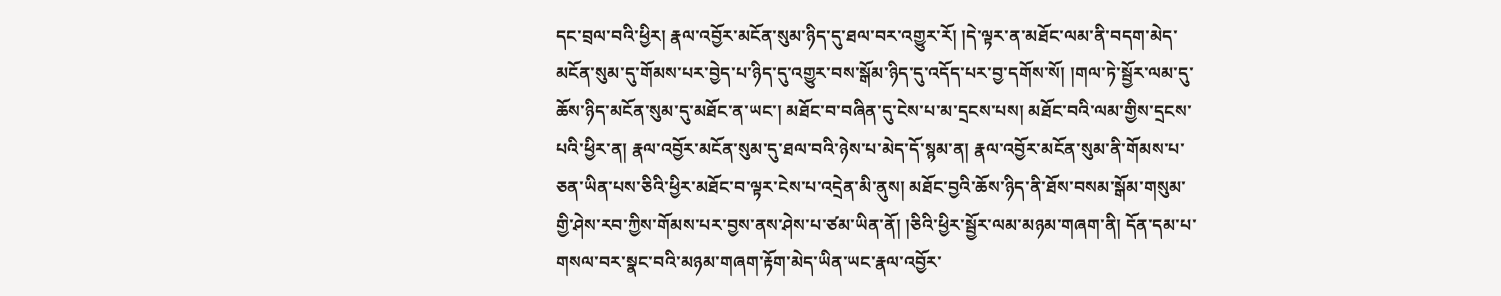དང་བྲལ་བའི་ཕྱིར། རྣལ་འབྱོར་མངོན་སུམ་ཉིད་དུ་ཐལ་བར་འགྱུར་རོ། །དེ་ལྟར་ན་མཐོང་ལམ་ནི་བདག་མེད་མངོན་སུམ་དུ་གོམས་པར་བྱེད་པ་ཉིད་དུ་འགྱུར་བས་སྒོམ་ཉིད་དུ་འདོད་པར་བྱ་དགོས་སོ། །གལ་ཏེ་སྦྱོར་ལམ་དུ་ཆོས་ཉིད་མངོན་སུམ་དུ་མཐོང་ན་ཡང་། མཐོང་བ་བཞིན་དུ་ངེས་པ་མ་དྲངས་པས། མཐོང་བའི་ལམ་གྱིས་དྲངས་པའི་ཕྱིར་ན། རྣལ་འབྱོར་མངོན་སུམ་དུ་ཐལ་བའི་ཉེས་པ་མེད་དོ་སྙམ་ན། རྣལ་འབྱོར་མངོན་སུམ་ནི་གོམས་པ་ཅན་ཡིན་པས་ཅིའི་ཕྱིར་མཐོང་བ་ལྟར་ངེས་པ་འདྲེན་མི་ནུས། མཐོང་བྱའི་ཆོས་ཉིད་ནི་ཐོས་བསམ་སྒོམ་གསུམ་གྱི་ཤེས་རབ་ཀྱིས་གོམས་པར་བྱས་ནས་ཤེས་པ་ཙམ་ཡིན་ནོ། །ཅིའི་ཕྱིར་སྦྱོར་ལམ་མཉམ་གཞག་ནི། དོན་དམ་པ་གསལ་བར་སྣང་བའི་མཉམ་གཞག་རྟོག་མེད་ཡིན་ཡང་རྣལ་འབྱོར་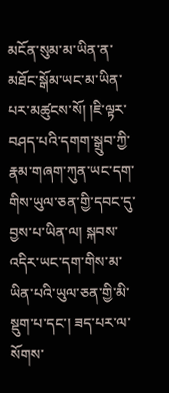མངོན་སུམ་མ་ཡིན་ན་མཐོང་སྒོམ་ཡང་མ་ཡིན་པར་མཚུངས་སོ། །ཇི་ལྟར་བཤད་པའི་དགག་སྒྲུབ་ཀྱི་རྣམ་གཞག་ཀུན་ཡང་དག་གིས་ཡུལ་ཅན་གྱི་དབང་དུ་བྱས་པ་ཡིན་ལ། སྐབས་འདིར་ཡང་དག་གིས་མ་ཡིན་པའི་ཡུལ་ཅན་གྱི་མི་སྡུག་པ་དང་། ཟད་པར་ལ་སོགས་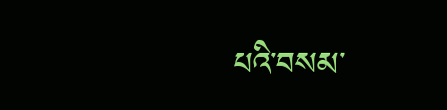པའི་བསམ་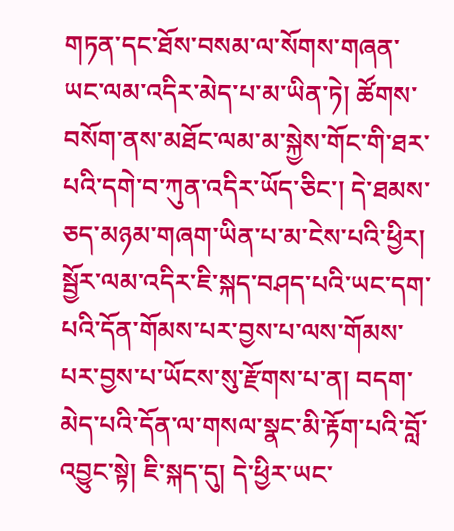གཏན་དང་ཐོས་བསམ་ལ་སོགས་གཞན་ཡང་ལམ་འདིར་མེད་པ་མ་ཡིན་ཏེ། ཚོགས་བསོག་ནས་མཐོང་ལམ་མ་སྐྱེས་གོང་གི་ཐར་པའི་དགེ་བ་ཀུན་འདིར་ཡོད་ཅིང་། དེ་ཐམས་ཅད་མཉམ་གཞག་ཡིན་པ་མ་ངེས་པའི་ཕྱིར། སྦྱོར་ལམ་འདིར་ཇི་སྐད་བཤད་པའི་ཡང་དག་པའི་དོན་གོམས་པར་བྱས་པ་ལས་གོམས་པར་བྱས་པ་ཡོངས་སུ་རྫོགས་པ་ན། བདག་མེད་པའི་དོན་ལ་གསལ་སྣང་མི་རྟོག་པའི་བློ་འབྱུང་སྟེ། ཇི་སྐད་དུ། དེ་ཕྱིར་ཡང་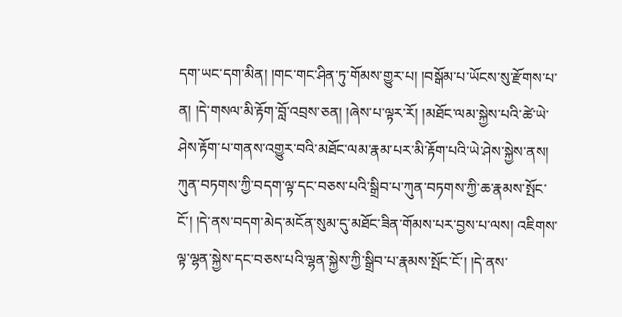དག་ཡང་དག་མིན། །གང་གང་ཤིན་ཏུ་གོམས་གྱུར་པ། །བསྒོམ་པ་ཡོངས་སུ་རྫོགས་པ་ན། །དེ་གསལ་མི་རྟོག་བློ་འབྲས་ཅན། །ཞེས་པ་ལྟར་རོ། །མཐོང་ལམ་སྐྱེས་པའི་ཚེ་ཡེ་ཤེས་རྟོག་པ་གནས་འགྱུར་བའི་མཐོང་ལམ་རྣམ་པར་མི་རྟོག་པའི་ཡེ་ཤེས་སྐྱེས་ནས། ཀུན་བཏགས་ཀྱི་བདག་ལྟ་དང་བཅས་པའི་སྒྲིབ་པ་ཀུན་བཏགས་ཀྱི་ཆ་རྣམས་སྤོང་ངོ་། །དེ་ནས་བདག་མེད་མངོན་སུམ་དུ་མཐོང་ཟིན་གོམས་པར་བྱས་པ་ལས། འཇིགས་ལྟ་ལྷན་སྐྱེས་དང་བཅས་པའི་ལྷན་སྐྱེས་ཀྱི་སྒྲིབ་པ་རྣམས་སྤོང་ངོ་། །དེ་ནས་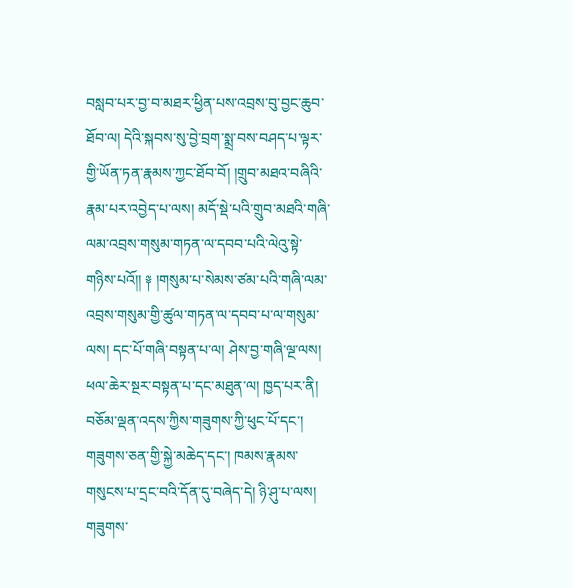བསླབ་པར་བྱ་བ་མཐར་ཕྱིན་པས་འབྲས་བུ་བྱང་ཆུབ་ཐོབ་ལ། དེའི་སྐབས་སུ་བྱེ་བྲག་སྨྲ་བས་བཤད་པ་ལྟར་གྱི་ཡོན་ཏན་རྣམས་ཀྱང་ཐོབ་བོ། །གྲུབ་མཐའ་བཞིའི་རྣམ་པར་འབྱེད་པ་ལས། མདོ་སྡེ་པའི་གྲུབ་མཐའི་གཞི་ལམ་འབྲས་གསུམ་གཏན་ལ་དབབ་པའི་ལེའུ་སྟེ་གཉིས་པའོ།། ༈ །གསུམ་པ་སེམས་ཙམ་པའི་གཞི་ལམ་འབྲས་གསུམ་གྱི་ཚུལ་གཏན་ལ་དབབ་པ་ལ་གསུམ་ལས། དང་པོ་གཞི་བསྟན་པ་ལ། ཤེས་བྱ་གཞི་ལྔ་ལས། ཕལ་ཆེར་སྔར་བསྟན་པ་དང་མཐུན་ལ། ཁྱད་པར་ནི། བཅོམ་ལྡན་འདས་ཀྱིས་གཟུགས་ཀྱི་ཕུང་པོ་དང་། གཟུགས་ཅན་གྱི་སྐྱེ་མཆེད་དང་། ཁམས་རྣམས་གསུངས་པ་དྲང་བའི་དོན་དུ་བཞེད་དེ། ཉི་ཤུ་པ་ལས། གཟུགས་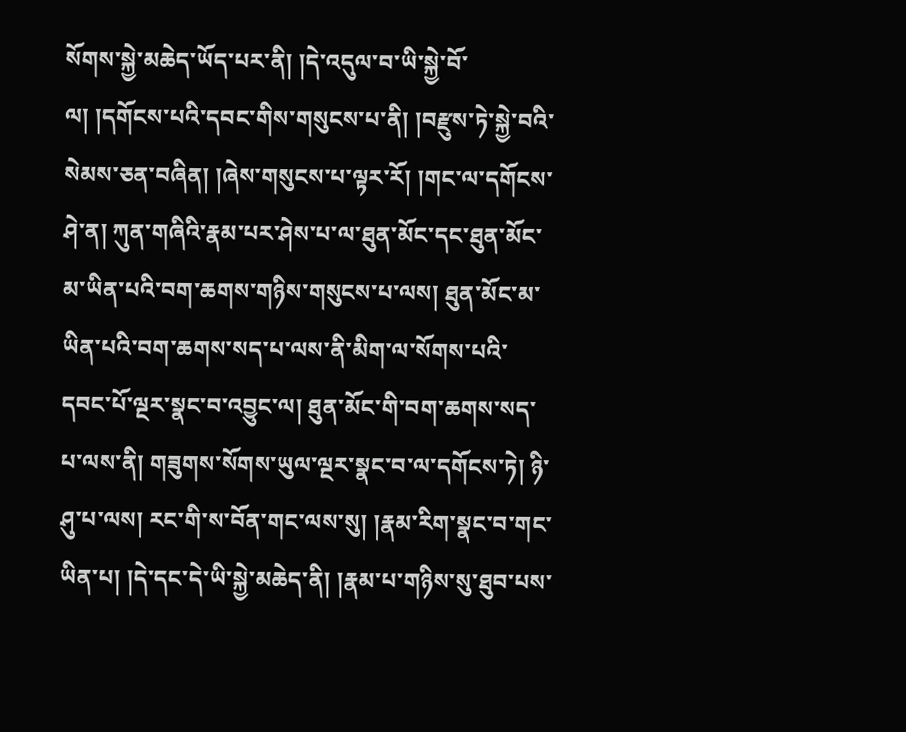སོགས་སྐྱེ་མཆེད་ཡོད་པར་ནི། །དེ་འདུལ་བ་ཡི་སྐྱེ་བོ་ལ། །དགོངས་པའི་དབང་གིས་གསུངས་པ་ནི། །བརྫུས་ཏེ་སྐྱེ་བའི་སེམས་ཅན་བཞིན། །ཞེས་གསུངས་པ་ལྟར་རོ། །གང་ལ་དགོངས་ཤེ་ན། ཀུན་གཞིའི་རྣམ་པར་ཤེས་པ་ལ་ཐུན་མོང་དང་ཐུན་མོང་མ་ཡིན་པའི་བག་ཆགས་གཉིས་གསུངས་པ་ལས། ཐུན་མོང་མ་ཡིན་པའི་བག་ཆགས་སད་པ་ལས་ནི་མིག་ལ་སོགས་པའི་དབང་པོ་ལྔར་སྣང་བ་འབྱུང་ལ། ཐུན་མོང་གི་བག་ཆགས་སད་པ་ལས་ནི། གཟུགས་སོགས་ཡུལ་ལྔར་སྣང་བ་ལ་དགོངས་ཏེ། ཉི་ཤུ་པ་ལས། རང་གི་ས་བོན་གང་ལས་སུ། །རྣམ་རིག་སྣང་བ་གང་ཡིན་པ། །དེ་དང་དེ་ཡི་སྐྱེ་མཆེད་ནི། །རྣམ་པ་གཉིས་སུ་ཐུབ་པས་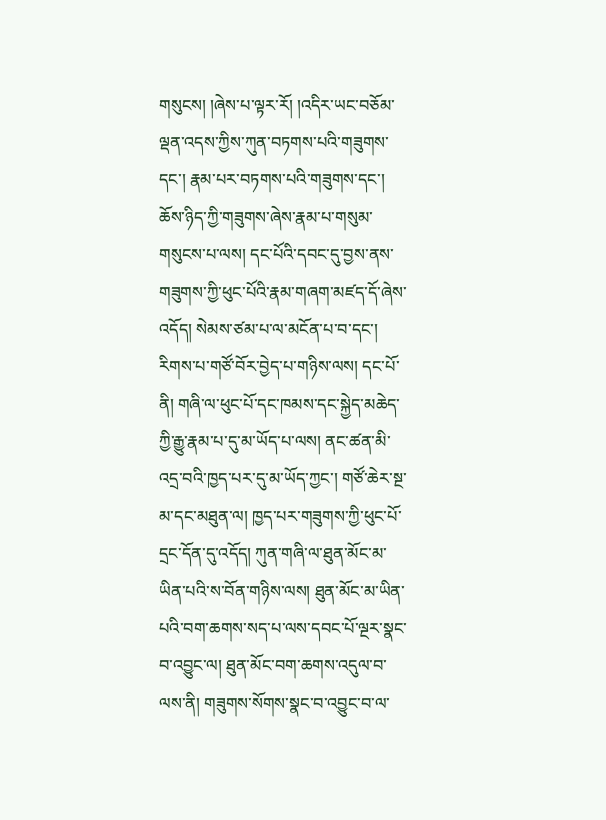གསུངས། །ཞེས་པ་ལྟར་རོ། །འདིར་ཡང་བཅོམ་ལྡན་འདས་ཀྱིས་ཀུན་བཏགས་པའི་གཟུགས་དང་། རྣམ་པར་བཏགས་པའི་གཟུགས་དང་། ཆོས་ཉིད་ཀྱི་གཟུགས་ཞེས་རྣམ་པ་གསུམ་གསུངས་པ་ལས། དང་པོའི་དབང་དུ་བྱས་ནས་གཟུགས་ཀྱི་ཕུང་པོའི་རྣམ་གཞག་མཛད་དོ་ཞེས་འདོད། སེམས་ཙམ་པ་ལ་མངོན་པ་བ་དང་། རིགས་པ་གཙོ་བོར་བྱེད་པ་གཉིས་ལས། དང་པོ་ནི། གཞི་ལ་ཕུང་པོ་དང་ཁམས་དང་སྐྱེད་མཆེད་ཀྱི་རྒྱུ་རྣམ་པ་དུ་མ་ཡོད་པ་ལས། ནང་ཚན་མི་འདྲ་བའི་ཁྱད་པར་དུ་མ་ཡོད་ཀྱང་། གཙོ་ཆེར་སྔ་མ་དང་མཐུན་ལ། ཁྱད་པར་གཟུགས་ཀྱི་ཕུང་པོ་དྲང་དོན་དུ་འདོད། ཀུན་གཞི་ལ་ཐུན་མོང་མ་ཡིན་པའི་ས་བོན་གཉིས་ལས། ཐུན་མོང་མ་ཡིན་པའི་བག་ཆགས་སད་པ་ལས་དབང་པོ་ལྔར་སྣང་བ་འབྱུང་ལ། ཐུན་མོང་བག་ཆགས་འདུལ་བ་ལས་ནི། གཟུགས་སོགས་སྣང་བ་འབྱུང་བ་ལ་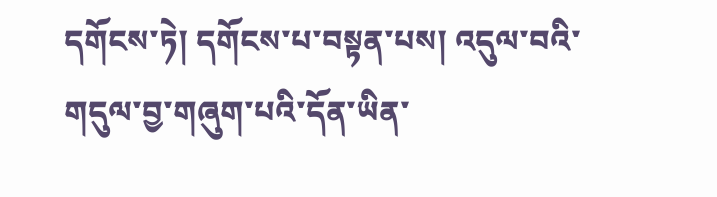དགོངས་ཏེ། དགོངས་པ་བསྟན་པས། འདུལ་བའི་གདུལ་བྱ་གཞུག་པའི་དོན་ཡིན་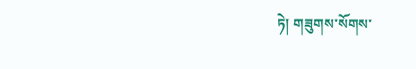ཏེ། གཟུགས་སོགས་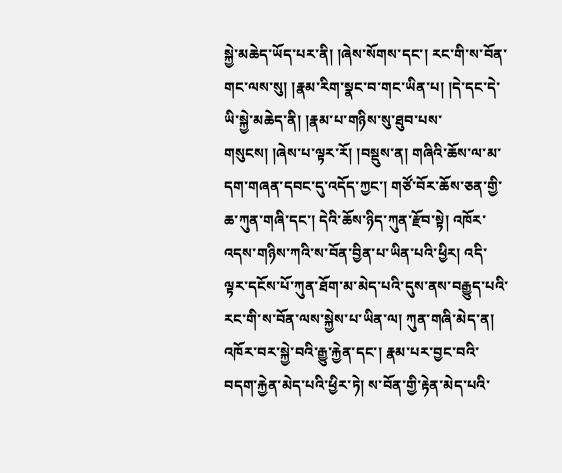སྐྱེ་མཆེད་ཡོད་པར་ནི། །ཞེས་སོགས་དང་། རང་གི་ས་བོན་གང་ལས་སུ། །རྣམ་རིག་སྣང་བ་གང་ཡིན་པ། །དེ་དང་དེ་ཡི་སྐྱེ་མཆེད་ནི། །རྣམ་པ་གཉིས་སུ་ཐུབ་པས་གསུངས། །ཞེས་པ་ལྟར་རོ། །བསྡུས་ན། གཞིའི་ཆོས་ལ་མ་དག་གཞན་དབང་དུ་འདོད་ཀྱང་། གཙོ་བོར་ཆོས་ཅན་གྱི་ཆ་ཀུན་གཞི་དང་། དེའི་ཆོས་ཉིད་ཀུན་རྫོབ་སྟེ། འཁོར་འདས་གཉིས་ཀའི་ས་བོན་བྱིན་པ་ཡིན་པའི་ཕྱིར། འདི་ལྟར་དངོས་པོ་ཀུན་ཐོག་མ་མེད་པའི་དུས་ནས་བརྒྱུད་པའི་རང་གི་ས་བོན་ལས་སྐྱེས་པ་ཡིན་ལ། ཀུན་གཞི་མེད་ན། འཁོར་བར་སྐྱེ་བའི་རྒྱུ་རྐྱེན་དང་། རྣམ་པར་བྱང་བའི་བདག་རྐྱེན་མེད་པའི་ཕྱིར་ཏེ། ས་བོན་གྱི་རྟེན་མེད་པའི་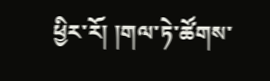ཕྱིར་རོ། །གལ་ཏེ་ཚོགས་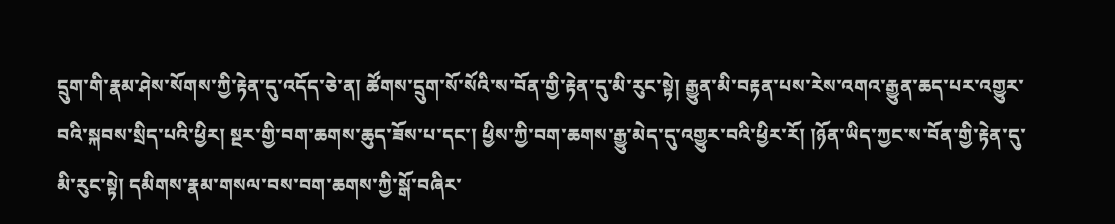དྲུག་གི་རྣམ་ཤེས་སོགས་ཀྱི་རྟེན་དུ་འདོད་ཅེ་ན། ཚོགས་དྲུག་སོ་སོའི་ས་བོན་གྱི་རྟེན་དུ་མི་རུང་སྟེ། རྒྱུན་མི་བརྟན་པས་རེས་འགའ་རྒྱུན་ཆད་པར་འགྱུར་བའི་སྐབས་སྲིད་པའི་ཕྱིར། སྔར་གྱི་བག་ཆགས་ཆུད་ཟོས་པ་དང་། ཕྱིས་ཀྱི་བག་ཆགས་རྒྱུ་མེད་དུ་འགྱུར་བའི་ཕྱིར་རོ། །ཉོན་ཡིད་ཀྱང་ས་བོན་གྱི་རྟེན་དུ་མི་རུང་སྟེ། དམིགས་རྣམ་གསལ་བས་བག་ཆགས་ཀྱི་སྒོ་བཞིར་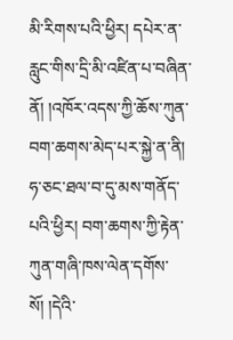མི་རིགས་པའི་ཕྱིར། དཔེར་ན་རླུང་གིས་དྲི་མི་འཛིན་པ་བཞིན་ནོ། །འཁོར་འདས་ཀྱི་ཆོས་ཀུན་བག་ཆགས་མེད་པར་སྐྱེ་ན་ནི། ཧ་ཅང་ཐལ་བ་དུ་མས་གནོད་པའི་ཕྱིར། བག་ཆགས་ཀྱི་རྟེན་ཀུན་གཞི་ཁས་ལེན་དགོས་སོ། །དེའི་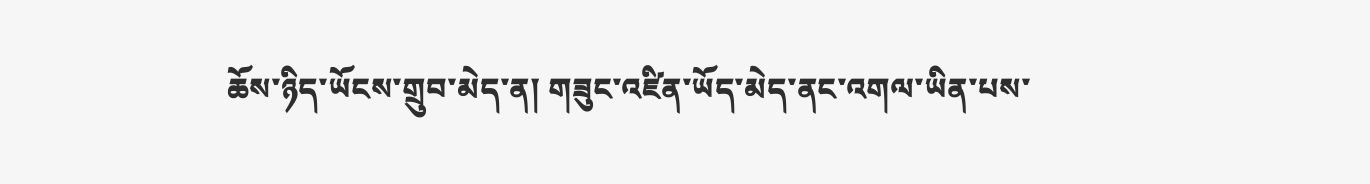ཆོས་ཉིད་ཡོངས་གྲུབ་མེད་ན། གཟུང་འཛིན་ཡོད་མེད་ནང་འགལ་ཡིན་པས་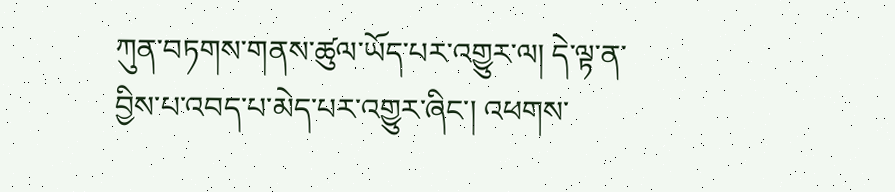ཀུན་བཏགས་གནས་ཚུལ་ཡོད་པར་འགྱུར་ལ། དེ་ལྟ་ན་བྱིས་པ་འབད་པ་མེད་པར་འགྱུར་ཞིང་། འཕགས་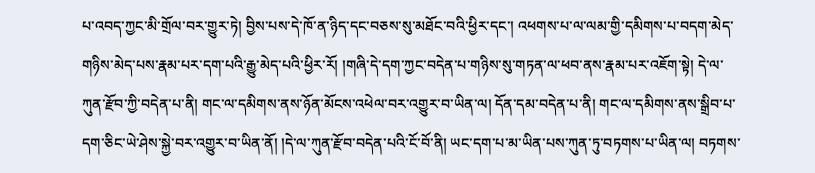པ་འབད་ཀྱང་མི་གྲོལ་བར་གྱུར་ཏེ། བྱིས་པས་དེ་ཁོ་ན་ཉིད་དང་བཅས་སུ་མཐོང་བའི་ཕྱིར་དང་། འཕགས་པ་ལ་ལམ་གྱི་དམིགས་པ་བདག་མེད་གཉིས་མེད་པས་རྣམ་པར་དག་པའི་རྒྱུ་མེད་པའི་ཕྱིར་རོ། །གཞི་དེ་དག་ཀྱང་བདེན་པ་གཉིས་སུ་གཏན་ལ་ཕབ་ནས་རྣམ་པར་འཇོག་སྟེ། དེ་ལ་ཀུན་རྫོབ་ཀྱི་བདེན་པ་ནི། གང་ལ་དམིགས་ནས་ཉོན་མོངས་འཕེལ་བར་འགྱུར་བ་ཡིན་ལ། དོན་དམ་བདེན་པ་ནི། གང་ལ་དམིགས་ནས་སྒྲིབ་པ་དག་ཅིང་ཡེ་ཤེས་སྐྱེ་བར་འགྱུར་བ་ཡིན་ནོ། །དེ་ལ་ཀུན་རྫོབ་བདེན་པའི་ངོ་བོ་ནི། ཡང་དག་པ་མ་ཡིན་པས་ཀུན་ཏུ་བཏགས་པ་ཡིན་ལ། བཏགས་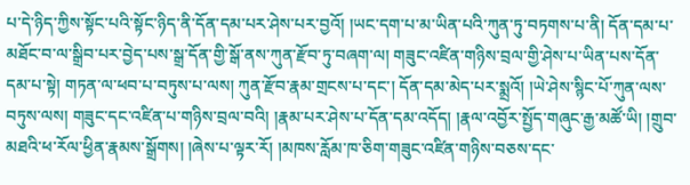པ་དེ་ཉིད་ཀྱིས་སྟོང་པའི་སྟོང་ཉིད་ནི་དོན་དམ་པར་ཤེས་པར་བྱའོ། །ཡང་དག་པ་མ་ཡིན་པའི་ཀུན་ཏུ་བཏགས་པ་ནི། དོན་དམ་པ་མཐོང་བ་ལ་སྒྲིབ་པར་བྱེད་པས་སྒྲ་དོན་གྱི་སྒོ་ནས་ཀུན་རྫོབ་ཏུ་བཞག་ལ། གཟུང་འཛིན་གཉིས་བྲལ་གྱི་ཤེས་པ་ཡིན་པས་དོན་དམ་པ་སྟེ། གཏན་ལ་ཕབ་པ་བཏུས་པ་ལས། ཀུན་རྫོབ་རྣམ་གྲངས་པ་དང་། དོན་དམ་མེད་པར་སྨྲའོ། །ཡེ་ཤེས་སྙིང་པོ་ཀུན་ལས་བཏུས་ལས། གཟུང་དང་འཛིན་པ་གཉིས་བྲལ་བའི། །རྣམ་པར་ཤེས་པ་དོན་དམ་འདོད། །རྣལ་འབྱོར་སྤྱོད་གཞུང་རྒྱ་མཚོ་ཡི། །གྲུབ་མཐའི་ཕ་རོལ་ཕྱིན་རྣམས་སྒྲོགས། །ཞེས་པ་ལྟར་རོ། །མཁས་རློམ་ཁ་ཅིག་གཟུང་འཛིན་གཉིས་བཅས་དང་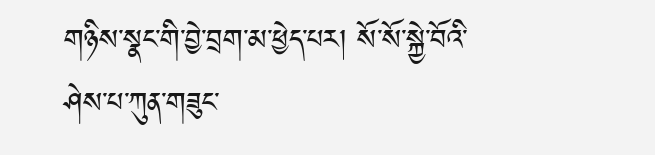གཉིས་སྣང་གི་བྱེ་བྲག་མ་ཕྱེད་པར། སོ་སོ་སྐྱེ་བོའི་ཤེས་པ་ཀུན་གཟུང་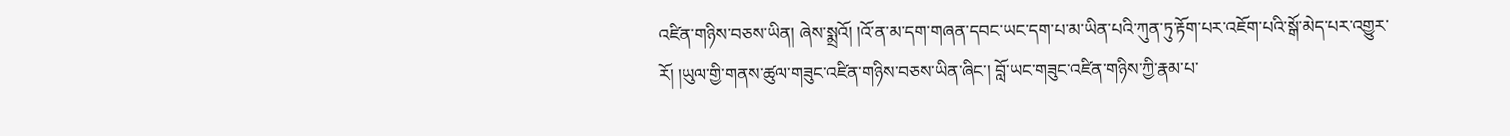འཛིན་གཉིས་བཅས་ཡིན། ཞེས་སྨྲའོ། །འོ་ན་མ་དག་གཞན་དབང་ཡང་དག་པ་མ་ཡིན་པའི་ཀུན་ཏུ་རྟོག་པར་འཇོག་པའི་སྒོ་མེད་པར་འགྱུར་རོ། །ཡུལ་གྱི་གནས་ཚུལ་གཟུང་འཛིན་གཉིས་བཅས་ཡིན་ཞིང་། བློ་ཡང་གཟུང་འཛིན་གཉིས་ཀྱི་རྣམ་པ་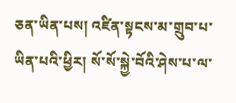ཅན་ཡིན་པས། འཛིན་སྟངས་མ་གྲུབ་པ་ཡིན་པའི་ཕྱིར། སོ་སོ་སྐྱེ་བོའི་ཤེས་པ་ལ་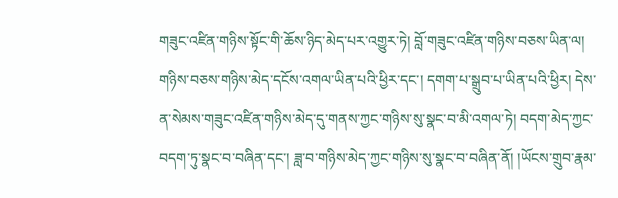གཟུང་འཛིན་གཉིས་སྟོང་གི་ཆོས་ཉིད་མེད་པར་འགྱུར་ཏེ། བློ་གཟུང་འཛིན་གཉིས་བཅས་ཡིན་ལ། གཉིས་བཅས་གཉིས་མེད་དངོས་འགལ་ཡིན་པའི་ཕྱིར་དང་། དགག་པ་སྒྲུབ་པ་ཡིན་པའི་ཕྱིར། དེས་ན་སེམས་གཟུང་འཛིན་གཉིས་མེད་དུ་གནས་ཀྱང་གཉིས་སུ་སྣང་བ་མི་འགལ་ཏེ། བདག་མེད་ཀྱང་བདག་ཏུ་སྣང་བ་བཞིན་དང་། ཟླ་བ་གཉིས་མེད་ཀྱང་གཉིས་སུ་སྣང་བ་བཞིན་ནོ། །ཡོངས་གྲུབ་རྣམ་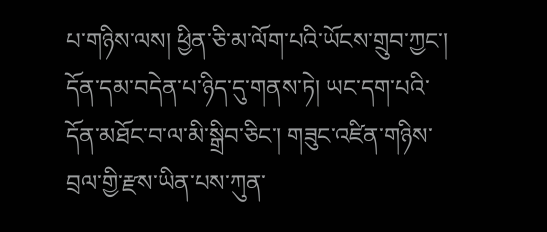པ་གཉིས་ལས། ཕྱིན་ཅི་མ་ལོག་པའི་ཡོངས་གྲུབ་ཀྱང་། དོན་དམ་བདེན་པ་ཉིད་དུ་གནས་ཏེ། ཡང་དག་པའི་དོན་མཐོང་བ་ལ་མི་སྒྲིབ་ཅིང་། གཟུང་འཛིན་གཉིས་བྲལ་གྱི་རྫས་ཡིན་པས་ཀུན་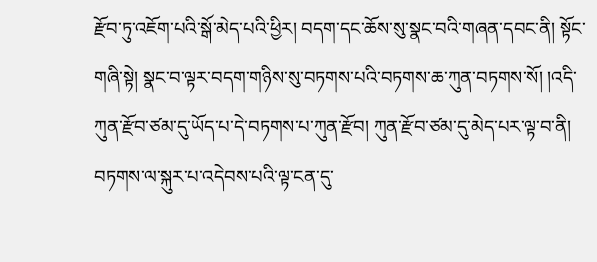རྫོབ་ཏུ་འཇོག་པའི་སྒོ་མེད་པའི་ཕྱིར། བདག་དང་ཆོས་སུ་སྣང་བའི་གཞན་དབང་ནི། སྟོང་གཞི་སྟེ། སྣང་བ་ལྟར་བདག་གཉིས་སུ་བཏགས་པའི་བཏགས་ཆ་ཀུན་བཏགས་སོ། །འདི་ཀུན་རྫོབ་ཙམ་དུ་ཡོད་པ་དེ་བཏགས་པ་ཀུན་རྫོབ། ཀུན་རྫོབ་ཙམ་དུ་མེད་པར་ལྟ་བ་ནི། བཏགས་ལ་སྐུར་པ་འདེབས་པའི་ལྟ་ངན་དུ་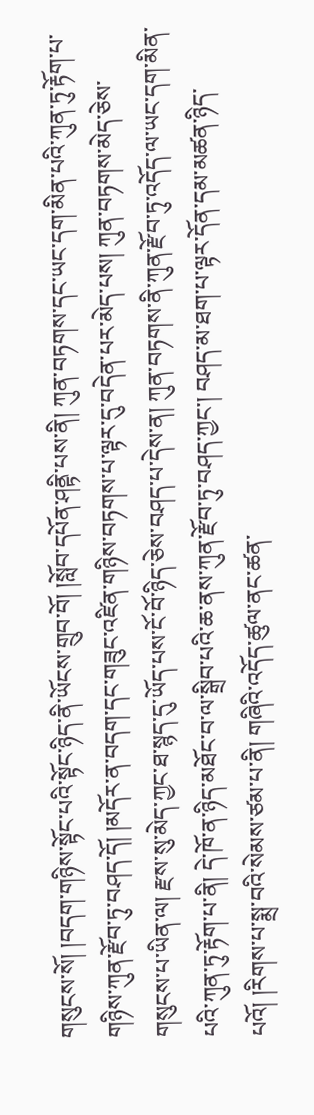གསུངས་སོ། །བདག་གཉིས་སྟོང་པའི་སྟོང་ཉིད་ནི་ཡོངས་གྲུབ་བོ། །སློབ་དཔོན་ཤནྟི་པས་ནི། ཀུན་བཏགས་དང་ཡང་དག་མིན་པའི་ཀུན་ཏུ་རྟོག་པ་གཉིས་ཀུན་རྫོབ་ཏུ་བཤད་དོ། །མདོར་ན་བདག་དང་གཟུང་འཛིན་གཉིས་བཏགས་པ་ལྟར་དུ་བདེན་པར་མེད་པས། ཀུན་བཏགས་མེད་ཅེས་གསུངས་པ་ཡིན་ལ། རྫས་སུ་མེད་ཀྱང་ཐ་སྙད་དུ་ཡོད་པས་ངོ་བོ་ཉིད་ཅེས་བཤད་པ་དེས་ན། ཀུན་བཏགས་ནི་ཀུན་རྫོབ་ཏུ་འདོད་ལ་ཡང་དག་མིན་པའི་ཀུན་ཏུ་རྟོག་པ་ནི། དེ་ཁོ་ན་ཉིད་མཐོང་བ་ལ་སྒྲིབ་པའི་ཆ་ནས་ཀུན་རྫོབ་ཏུ་བཤད་ཀྱང་། བཤད་མ་ཐག་པ་ལྟར་དོན་དམ་མཚན་ཉིད་པའོ། །རིགས་པ་སྨྲ་བའི་སེམས་ཙམ་པ་ནི། གཞིའི་འདོད་ཚུལ་ནང་ཚན་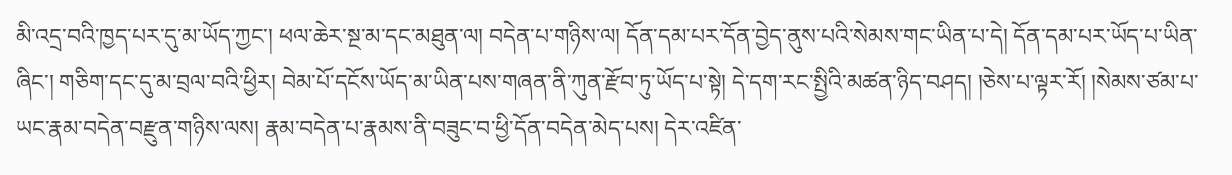མི་འདྲ་བའི་ཁྱད་པར་དུ་མ་ཡོད་ཀྱང་། ཕལ་ཆེར་སྔ་མ་དང་མཐུན་ལ། བདེན་པ་གཉིས་ལ། དོན་དམ་པར་དོན་བྱེད་ནུས་པའི་སེམས་གང་ཡིན་པ་དེ། དོན་དམ་པར་ཡོད་པ་ཡིན་ཞིང་། གཅིག་དང་དུ་མ་བྲལ་བའི་ཕྱིར། བེམ་པོ་དངོས་ཡོད་མ་ཡིན་པས་གཞན་ནི་ཀུན་རྫོབ་ཏུ་ཡོད་པ་སྟེ། དེ་དག་རང་སྤྱིའི་མཚན་ཉིད་བཤད། །ཅེས་པ་ལྟར་རོ། །སེམས་ཙམ་པ་ཡང་རྣམ་བདེན་བརྫུན་གཉིས་ལས། རྣམ་བདེན་པ་རྣམས་ནི་བཟུང་བ་ཕྱི་དོན་བདེན་མེད་པས། དེར་འཛིན་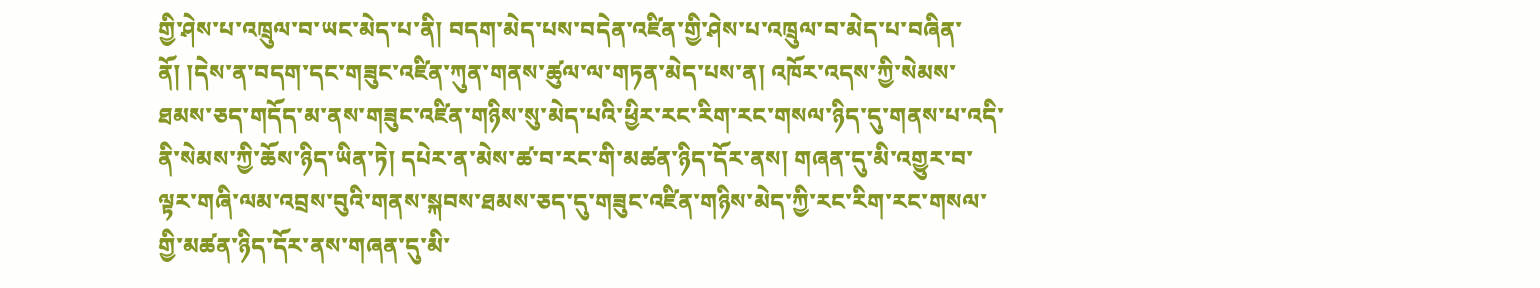གྱི་ཤེས་པ་འཁྲུལ་བ་ཡང་མེད་པ་ནི། བདག་མེད་པས་བདེན་འཛིན་གྱི་ཤེས་པ་འཁྲུལ་བ་མེད་པ་བཞིན་ནོ། །དེས་ན་བདག་དང་གཟུང་འཛིན་ཀུན་གནས་ཚུལ་ལ་གཏན་མེད་པས་ན། འཁོར་འདས་ཀྱི་སེམས་ཐམས་ཅད་གདོད་མ་ནས་གཟུང་འཛིན་གཉིས་སུ་མེད་པའི་ཕྱིར་རང་རིག་རང་གསལ་ཉིད་དུ་གནས་པ་འདི་ནི་སེམས་ཀྱི་ཆོས་ཉིད་ཡིན་ཏེ། དཔེར་ན་མེས་ཚ་བ་རང་གི་མཚན་ཉིད་དོར་ནས། གཞན་དུ་མི་འགྱུར་བ་ལྟར་གཞི་ལམ་འབྲས་བུའི་གནས་སྐབས་ཐམས་ཅད་དུ་གཟུང་འཛིན་གཉིས་མེད་ཀྱི་རང་རིག་རང་གསལ་གྱི་མཚན་ཉིད་དོར་ནས་གཞན་དུ་མི་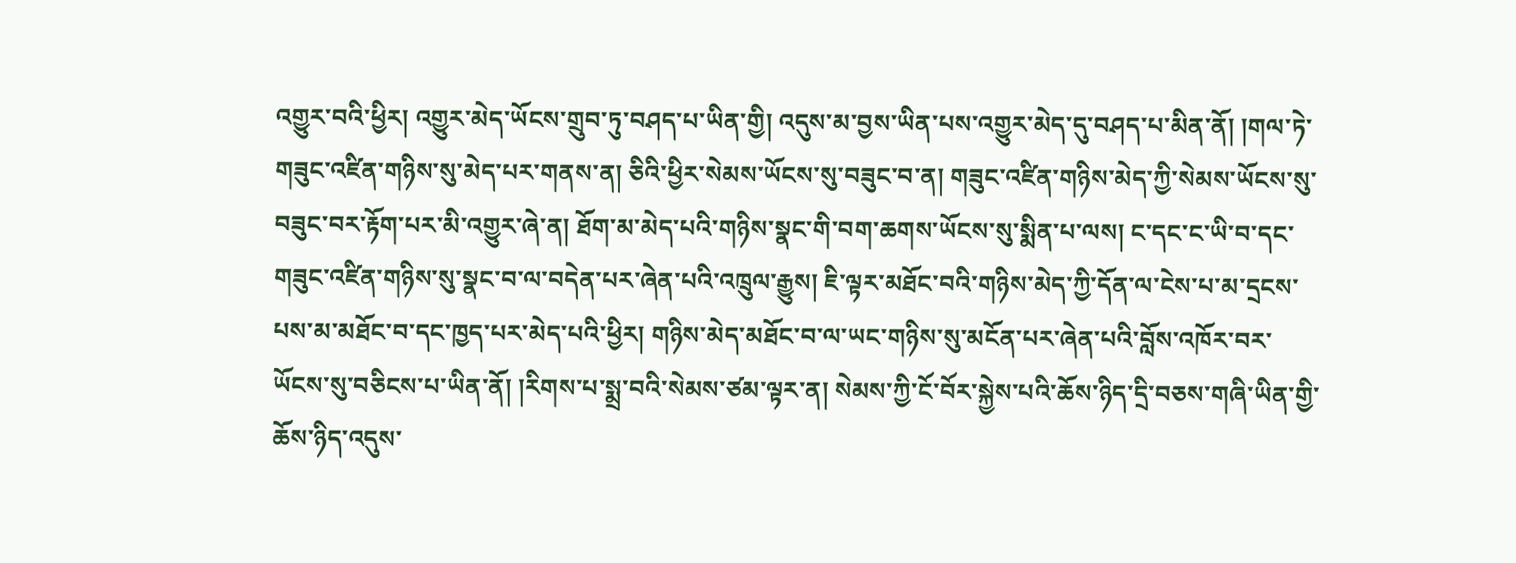འགྱུར་བའི་ཕྱིར། འགྱུར་མེད་ཡོངས་གྲུབ་ཏུ་བཤད་པ་ཡིན་གྱི། འདུས་མ་བྱས་ཡིན་པས་འགྱུར་མེད་དུ་བཤད་པ་མིན་ནོ། །གལ་ཏེ་གཟུང་འཛིན་གཉིས་སུ་མེད་པར་གནས་ན། ཅིའི་ཕྱིར་སེམས་ཡོངས་སུ་བཟུང་བ་ན། གཟུང་འཛིན་གཉིས་མེད་ཀྱི་སེམས་ཡོངས་སུ་བཟུང་བར་རྟོག་པར་མི་འགྱུར་ཞེ་ན། ཐོག་མ་མེད་པའི་གཉིས་སྣང་གི་བག་ཆགས་ཡོངས་སུ་སྨིན་པ་ལས། ང་དང་ང་ཡི་བ་དང་གཟུང་འཛིན་གཉིས་སུ་སྣང་བ་ལ་བདེན་པར་ཞེན་པའི་འཁྲུལ་རྒྱུས། ཇི་ལྟར་མཐོང་བའི་གཉིས་མེད་ཀྱི་དོན་ལ་ངེས་པ་མ་དྲངས་པས་མ་མཐོང་བ་དང་ཁྱད་པར་མེད་པའི་ཕྱིར། གཉིས་མེད་མཐོང་བ་ལ་ཡང་གཉིས་སུ་མངོན་པར་ཞེན་པའི་བློས་འཁོར་བར་ཡོངས་སུ་བཅིངས་པ་ཡིན་ནོ། །རིགས་པ་སྨྲ་བའི་སེམས་ཙམ་ལྟར་ན། སེམས་ཀྱི་ངོ་བོར་སྐྱེས་པའི་ཆོས་ཉིད་དྲི་བཅས་གཞི་ཡིན་གྱི་ཆོས་ཉིད་འདུས་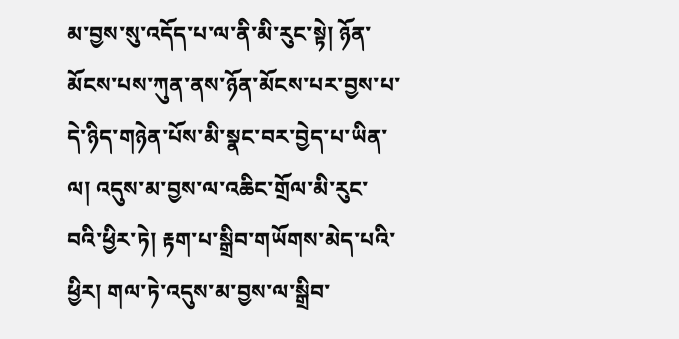མ་བྱས་སུ་འདོད་པ་ལ་ནི་མི་རུང་སྟེ། ཉོན་མོངས་པས་ཀུན་ནས་ཉོན་མོངས་པར་བྱས་པ་དེ་ཉིད་གཉེན་པོས་མི་སྣང་བར་བྱེད་པ་ཡིན་ལ། འདུས་མ་བྱས་ལ་འཆིང་གྲོལ་མི་རུང་བའི་ཕྱིར་ཏེ། རྟག་པ་སྒྲིབ་གཡོགས་མེད་པའི་ཕྱིར། གལ་ཏེ་འདུས་མ་བྱས་ལ་སྒྲིབ་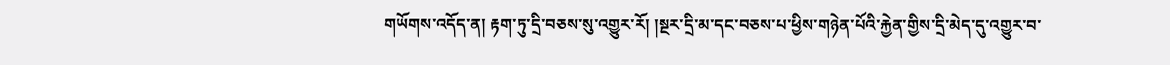གཡོགས་འདོད་ན། རྟག་ཏུ་དྲི་བཅས་སུ་འགྱུར་རོ། །སྔར་དྲི་མ་དང་བཅས་པ་ཕྱིས་གཉེན་པོའི་རྐྱེན་གྱིས་དྲི་མེད་དུ་འགྱུར་བ་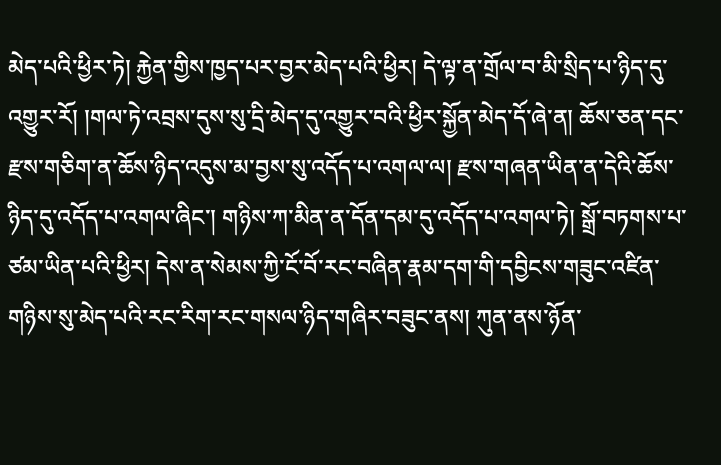མེད་པའི་ཕྱིར་ཏེ། རྐྱེན་གྱིས་ཁྱད་པར་བྱར་མེད་པའི་ཕྱིར། དེ་ལྟ་ན་གྲོལ་བ་མི་སྲིད་པ་ཉིད་དུ་འགྱུར་རོ། །གལ་ཏེ་འབྲས་དུས་སུ་དྲི་མེད་དུ་འགྱུར་བའི་ཕྱིར་སྐྱོན་མེད་དོ་ཞེ་ན། ཆོས་ཅན་དང་རྫས་གཅིག་ན་ཆོས་ཉིད་འདུས་མ་བྱས་སུ་འདོད་པ་འགལ་ལ། རྫས་གཞན་ཡིན་ན་དེའི་ཆོས་ཉིད་དུ་འདོད་པ་འགལ་ཞིང་། གཉིས་ཀ་མིན་ན་དོན་དམ་དུ་འདོད་པ་འགལ་ཏེ། སྒྲོ་བཏགས་པ་ཙམ་ཡིན་པའི་ཕྱིར། དེས་ན་སེམས་ཀྱི་ངོ་བོ་རང་བཞིན་རྣམ་དག་གི་དབྱིངས་གཟུང་འཛིན་གཉིས་སུ་མེད་པའི་རང་རིག་རང་གསལ་ཉིད་གཞིར་བཟུང་ནས། ཀུན་ནས་ཉོན་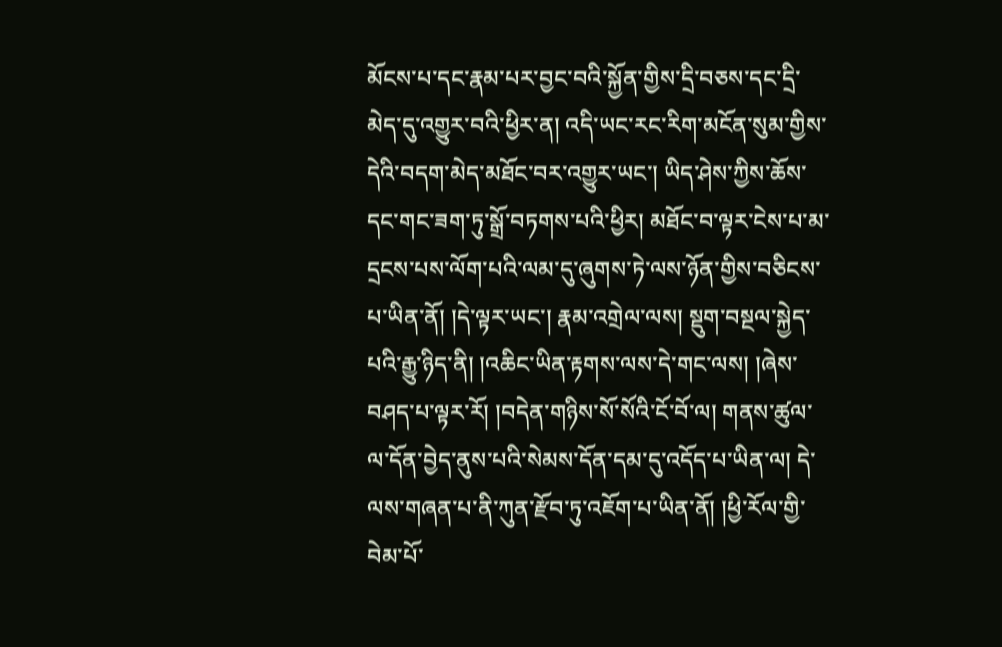མོངས་པ་དང་རྣམ་པར་བྱང་བའི་སྐྱོན་གྱིས་དྲི་བཅས་དང་དྲི་མེད་དུ་འགྱུར་བའི་ཕྱིར་ན། འདི་ཡང་རང་རིག་མངོན་སུམ་གྱིས་དེའི་བདག་མེད་མཐོང་བར་འགྱུར་ཡང་། ཡིད་ཤེས་ཀྱིས་ཆོས་དང་གང་ཟག་ཏུ་སྒྲོ་བཏགས་པའི་ཕྱིར། མཐོང་བ་ལྟར་ངེས་པ་མ་དྲངས་པས་ལོག་པའི་ལམ་དུ་ཞུགས་ཏེ་ལས་ཉོན་གྱིས་བཅིངས་པ་ཡིན་ནོ། །དེ་ལྟར་ཡང་། རྣམ་འགྲེལ་ལས། སྡུག་བསྔལ་སྐྱེད་པའི་རྒྱུ་ཉིད་ནི། །འཆིང་ཡིན་རྟགས་ལས་དེ་གང་ལས། །ཞེས་བཤད་པ་ལྟར་རོ། །བདེན་གཉིས་སོ་སོའི་ངོ་བོ་ལ། གནས་ཚུལ་ལ་དོན་བྱེད་ནུས་པའི་སེམས་དོན་དམ་དུ་འདོད་པ་ཡིན་ལ། དེ་ལས་གཞན་པ་ནི་ཀུན་རྫོབ་ཏུ་འཇོག་པ་ཡིན་ནོ། །ཕྱི་རོལ་གྱི་བེམ་པོ་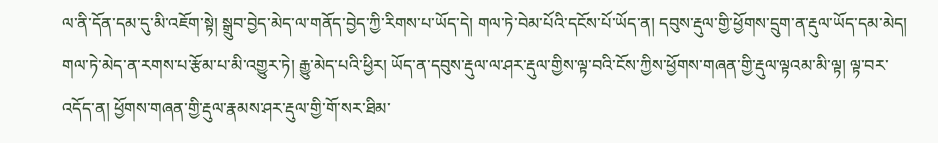ལ་ནི་དོན་དམ་དུ་མི་འཇོག་སྟེ། སྒྲུབ་བྱེད་མེད་ལ་གནོད་བྱེད་ཀྱི་རིགས་པ་ཡོད་དེ། གལ་ཏེ་བེམ་པོའི་དངོས་པོ་ཡོད་ན། དབུས་རྡུལ་གྱི་ཕྱོགས་དྲུག་ན་རྡུལ་ཡོད་དམ་མེད། གལ་ཏེ་མེད་ན་རགས་པ་རྩོམ་པ་མི་འགྱུར་ཏེ། རྒྱུ་མེད་པའི་ཕྱིར། ཡོད་ན་དབུས་རྡུལ་ལ་ཤར་རྡུལ་གྱིས་ལྟ་བའི་ངོས་ཀྱིས་ཕྱོགས་གཞན་གྱི་རྡུལ་ལྟའམ་མི་ལྟ། ལྟ་བར་འདོད་ན། ཕྱོགས་གཞན་གྱི་རྡུལ་རྣམས་ཤར་རྡུལ་གྱི་གོ་སར་ཐིམ་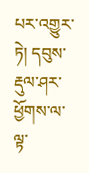པར་འགྱུར་ཏེ། དབུས་རྡུལ་ཤར་ཕྱོགས་ལ་ལྟ་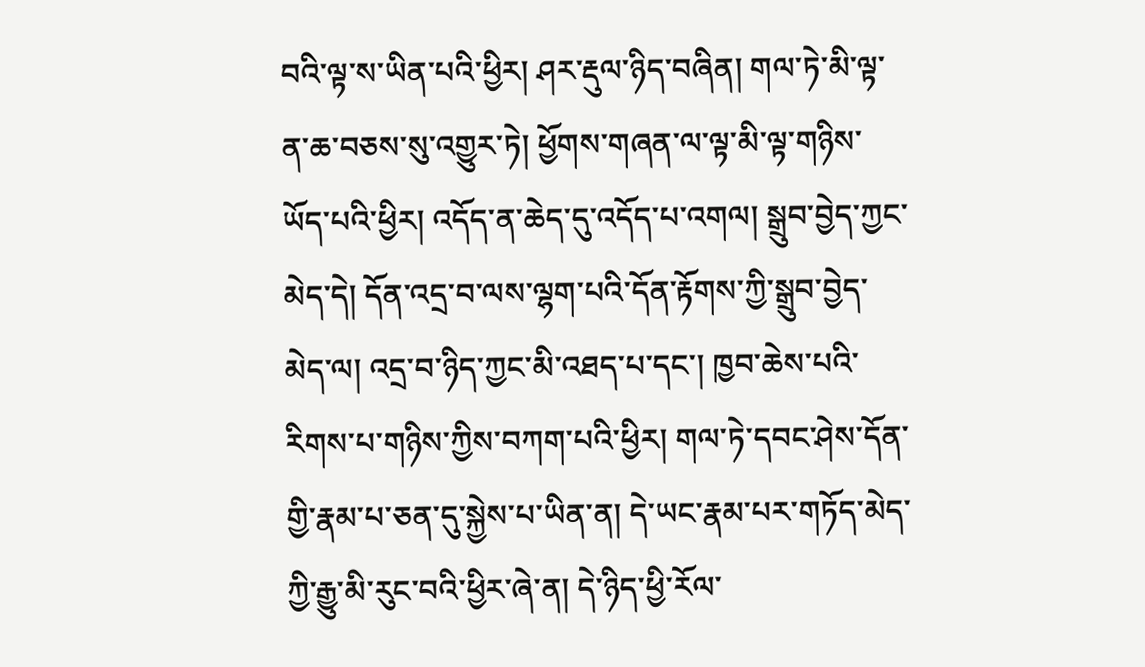བའི་ལྟ་ས་ཡིན་པའི་ཕྱིར། ཤར་རྡུལ་ཉིད་བཞིན། གལ་ཏེ་མི་ལྟ་ན་ཆ་བཅས་སུ་འགྱུར་ཏེ། ཕྱོགས་གཞན་ལ་ལྟ་མི་ལྟ་གཉིས་ཡོད་པའི་ཕྱིར། འདོད་ན་ཆེད་དུ་འདོད་པ་འགལ། སྒྲུབ་བྱེད་ཀྱང་མེད་དེ། དོན་འདྲ་བ་ལས་ལྷག་པའི་དོན་རྟོགས་ཀྱི་སྒྲུབ་བྱེད་མེད་ལ། འདྲ་བ་ཉིད་ཀྱང་མི་འཐད་པ་དང་། ཁྱབ་ཆེས་པའི་རིགས་པ་གཉིས་ཀྱིས་བཀག་པའི་ཕྱིར། གལ་ཏེ་དབང་ཤེས་དོན་གྱི་རྣམ་པ་ཅན་དུ་སྐྱེས་པ་ཡིན་ན། དེ་ཡང་རྣམ་པར་གཏོད་མེད་ཀྱི་རྒྱུ་མི་རུང་བའི་ཕྱིར་ཞེ་ན། དེ་ཉིད་ཕྱི་རོལ་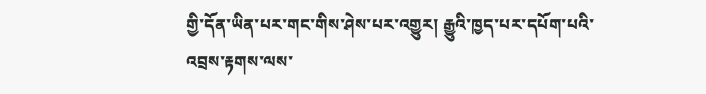གྱི་དོན་ཡིན་པར་གང་གིས་ཤེས་པར་འགྱུར། རྒྱུའི་ཁྱད་པར་དཔོག་པའི་འབྲས་རྟགས་ལས་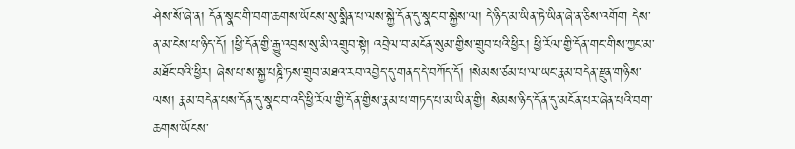ཤེས་སོ་ཞེ་ན། དོན་སྣང་གི་བག་ཆགས་ཡོངས་སུ་སྨིན་པ་ལས་སྐྱེ་དོན་དུ་སྣང་བ་སྐྱེས་ལ། དེ་ཉིད་མ་ཡིན་ཏེ་ཡིན་ཞེ་ན་ཅིས་འགོག དེས་ན་མ་ངེས་པ་ཉིད་དོ། །ཕྱི་དོན་གྱི་རྒྱུ་འབྲས་སུ་མི་འགྲུབ་སྟེ། འབྲེལ་བ་མངོན་སུམ་གྱིས་གྲུབ་པའི་ཕྱིར། ཕྱི་རོལ་གྱི་དོན་གང་གིས་ཀྱང་མ་མཐོང་བའི་ཕྱིར། ཞེས་པ་ས་སྐྱ་པཎྜི་ཏས་གྲུབ་མཐའ་རབ་འབྱེད་དུ་གནད་དེ་བཀོད་དོ། །སེམས་ཙམ་པ་ལ་ཡང་རྣམ་བདེན་རྫུན་གཉིས་ལས། རྣམ་བདེན་པས་དོན་དུ་སྣང་བ་འདི་ཕྱི་རོལ་གྱི་དོན་གྱིས་རྣམ་པ་གཏད་པ་མ་ཡིན་གྱི། སེམས་ཉིད་དོན་དུ་མངོན་པར་ཞེན་པའི་བག་ཆགས་ཡོངས་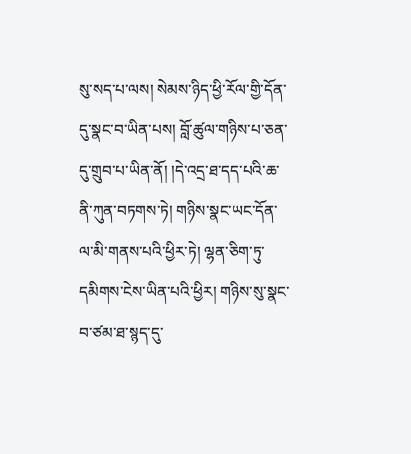སུ་སད་པ་ལས། སེམས་ཉིད་ཕྱི་རོལ་གྱི་དོན་དུ་སྣང་བ་ཡིན་པས། བློ་ཚུལ་གཉིས་པ་ཅན་དུ་གྲུབ་པ་ཡིན་ནོ། །དེ་འདྲ་ཐ་དད་པའི་ཆ་ནི་ཀུན་བཏགས་ཏེ། གཉིས་སྣང་ཡང་དོན་ལ་མི་གནས་པའི་ཕྱིར་ཏེ། ལྷན་ཅིག་ཏུ་དམིགས་ངེས་ཡིན་པའི་ཕྱིར། གཉིས་སུ་སྣང་བ་ཙམ་ཐ་སྙད་དུ་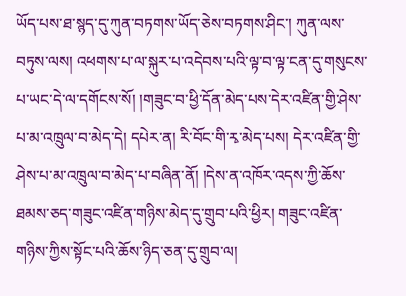ཡོད་པས་ཐ་སྙད་དུ་ཀུན་བཏགས་ཡོད་ཅེས་བཏགས་ཤིང་། ཀུན་ལས་བཏུས་ལས། འཕགས་པ་ལ་སྐུར་པ་འདེབས་པའི་ལྟ་བ་ལྟ་ངན་དུ་གསུངས་པ་ཡང་དེ་ལ་དགོངས་སོ། །གཟུང་བ་ཕྱི་དོན་མེད་པས་དེར་འཛིན་གྱི་ཤེས་པ་མ་འཁྲུལ་བ་མེད་དེ། དཔེར་ན། རི་བོང་གི་རྭ་མེད་པས། དེར་འཛིན་གྱི་ཤེས་པ་མ་འཁྲུལ་བ་མེད་པ་བཞིན་ནོ། །དེས་ན་འཁོར་འདས་ཀྱི་ཆོས་ཐམས་ཅད་གཟུང་འཛིན་གཉིས་མེད་དུ་གྲུབ་པའི་ཕྱིར། གཟུང་འཛིན་གཉིས་ཀྱིས་སྟོང་པའི་ཆོས་ཉིད་ཅན་དུ་གྲུབ་ལ།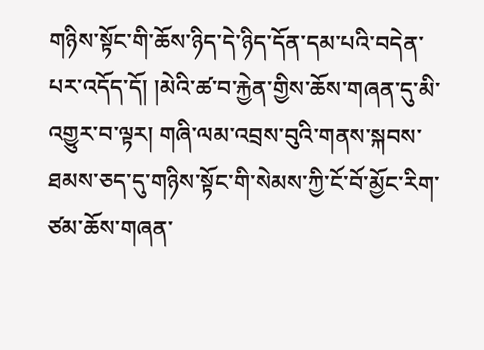གཉིས་སྟོང་གི་ཆོས་ཉིད་དེ་ཉིད་དོན་དམ་པའི་བདེན་པར་འདོད་དོ། །མེའི་ཚ་བ་རྐྱེན་གྱིས་ཆོས་གཞན་དུ་མི་འགྱུར་བ་ལྟར། གཞི་ལམ་འབྲས་བུའི་གནས་སྐབས་ཐམས་ཅད་དུ་གཉིས་སྟོང་གི་སེམས་ཀྱི་ངོ་བོ་མྱོང་རིག་ཙམ་ཆོས་གཞན་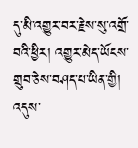དུ་མི་འགྱུར་བར་རྗེས་སུ་འགྲོ་བའི་ཕྱིར། འགྱུར་མེད་ཡོངས་གྲུབ་ཅེས་བཤད་པ་ཡིན་གྱི། འདུས་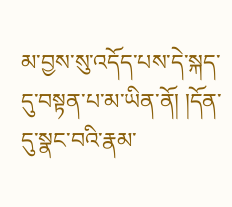མ་བྱས་སུ་འདོད་པས་དེ་སྐད་དུ་བསྟན་པ་མ་ཡིན་ནོ། །དོན་དུ་སྣང་བའི་རྣམ་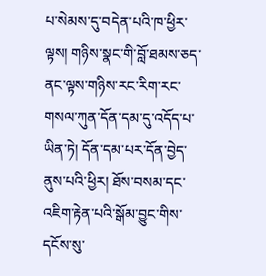པ་སེམས་དུ་བདེན་པའི་ཁ་ཕྱིར་ལྟས། གཉིས་སྣང་གི་བློ་ཐམས་ཅད་ནང་ལྟས་གཉིས་རང་རིག་རང་གསལ་ཀུན་དོན་དམ་དུ་འདོད་པ་ཡིན་ཏེ། དོན་དམ་པར་དོན་བྱེད་ནུས་པའི་ཕྱིར། ཐོས་བསམ་དང་འཇིག་རྟེན་པའི་སྒོམ་བྱུང་གིས་དངོས་སུ་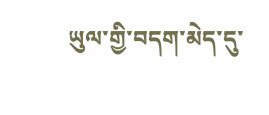ཡུལ་གྱི་བདག་མེད་དུ་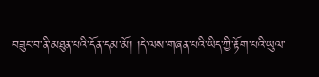བཟུང་བ་ནི་མཐུན་པའི་དོན་དམ་མོ། །དེ་ལས་གཞན་པའི་ཡིད་ཀྱི་རྟོག་པའི་ཡུལ་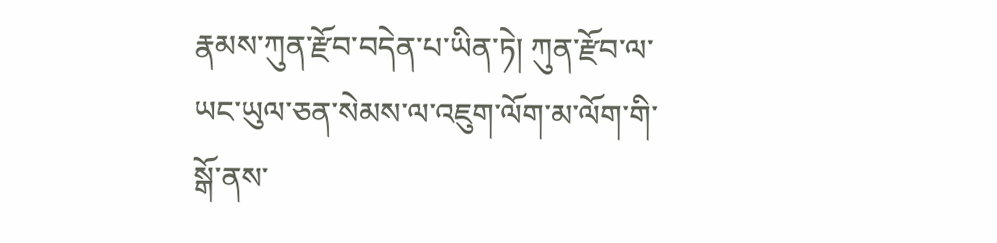རྣམས་ཀུན་རྫོབ་བདེན་པ་ཡིན་ཏེ། ཀུན་རྫོབ་ལ་ཡང་ཡུལ་ཅན་སེམས་ལ་འཇུག་ལོག་མ་ལོག་གི་སྒོ་ནས་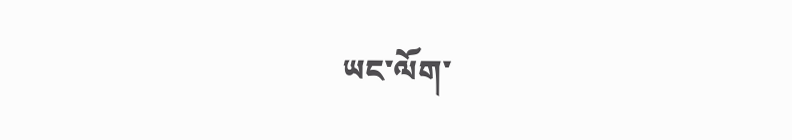ཡང་ལོག་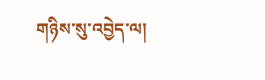གཉིས་སུ་འབྱེད་ལ།